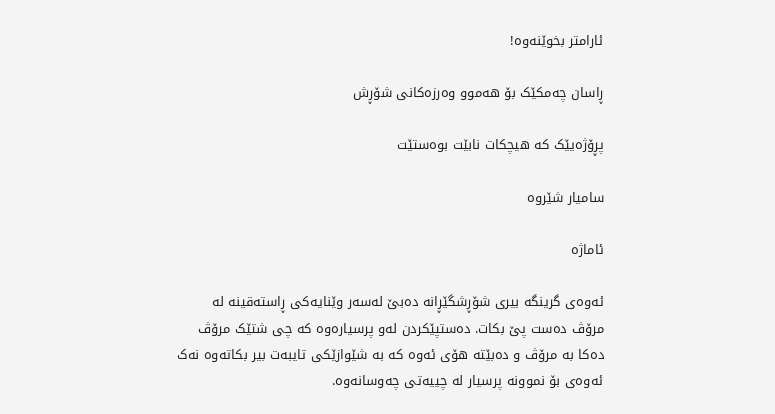ئارامتر بخوێنەوە!

ڕاسان چەمکێک بۆ هەموو وەرزەکانی شۆڕش

پڕۆژەیێک کە هیچکات نابێت بوەستێت

سامیار شێروە

ئاماژە

ئەوەی گرینگە بیری شۆڕشگێڕانە دەبێ لەسەر وێنایەکی ڕاستەقینە لە مرۆڤ دەست پێ بکات. دەستپێکردن لەو پرسیارەوە کە چی شتێک مرۆڤ دەکا بە مرۆڤ و دەبێتە هۆی ئەوە کە بە شێوازێکی تایبەت بیر بکاتەوە نەک ئەوەی بۆ نموونە پرسیار لە چییەتی چەوسانەوە.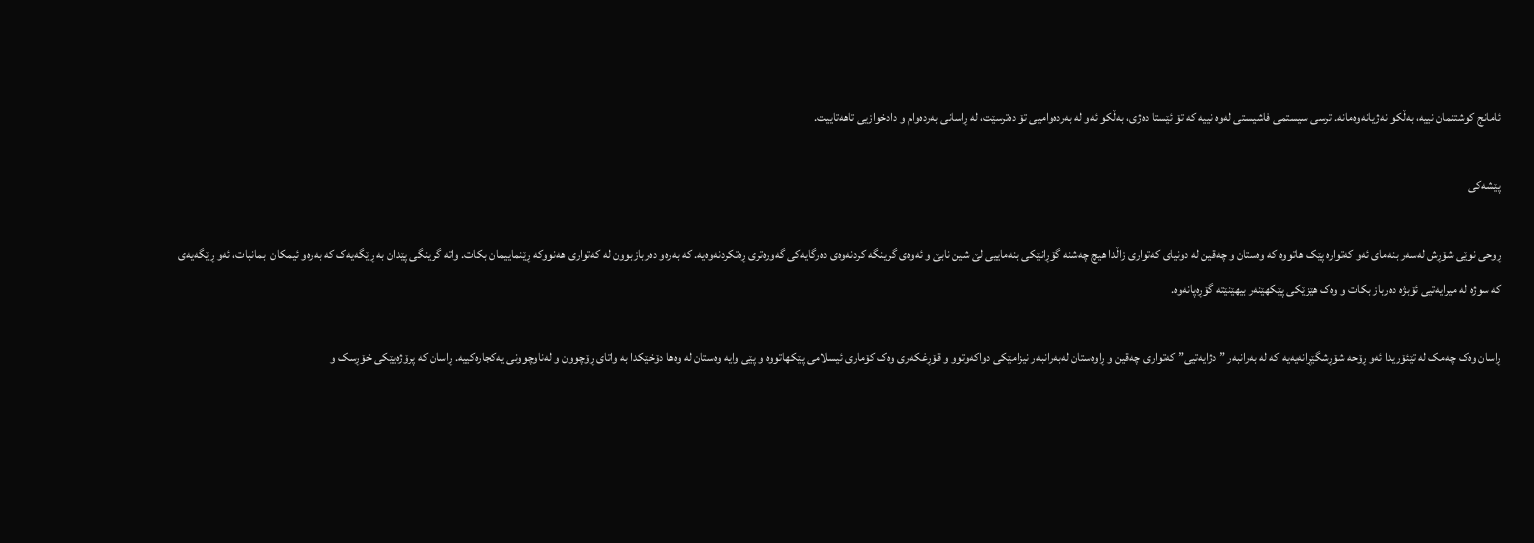ئامانج کوشتنمان نییە، بەڵکو نەژیانەوەمانە. ترسی سیستمی فاشیستی لەوە نییە کە تۆ ئێستا دەژی، بەڵکو ئەو لە بەردەوامیی تۆ دەترسێت، لە ڕاسانی بەردەوام و دادخوازیی تاهەتاییت.

پێشەکی

ڕوحی نوێی شۆڕش لەسەر بنەمای ئەو کەتوارە پێک هاتووە کە وەستان و چەقین لە دونیای کەتواری زاڵدا هیچ چەشنە گۆڕانێکی بنەماییی لێ شین نابێ و ئەوەی گرینگە کردنەوەی دەرگایەکی گەورەتری ڕەتکردنەوەیە. کە بەرەو دەربازبوون لە کەتواری هەنووکە ڕێنماییمان بکات. واتە گرینگی پێدان بە ڕێگەیەک کە بەرەو ئیمکان  بمانبات، ئەو ڕێگەیەی کە سوژە لە میرایەتیی ئۆبژە دەرباز بکات و وەک هێزێکی پێکهێنەر بیهێنێتە گۆڕەپانەوە.

ڕاسان وەک چەمک لە تێئۆریدا ئەو ڕۆحە شۆڕشگێڕانەیەیە کە لە بەرانبەر ” دژایەتیی” کەتواری چەقین و ڕاوەستان لەبەرانبەر نیزامێکی دواکەوتوو و قۆڕغکەری وەک کۆماری ئیسلامی پێکهاتووە و پێی وایە وەستان لە وەها دۆخێکدا بە واتای ڕۆچوون و لەناوچوونی یەکجارەکییە. ڕاسان کە پرۆژەیێکی خۆڕسک و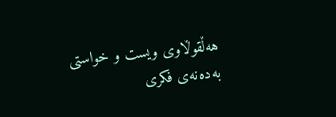هەڵقوڵاوی ویست و خواستی بەدەنەی فکری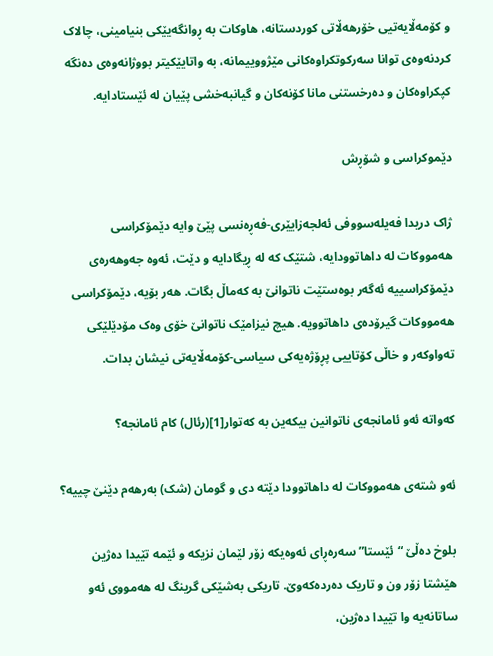و کۆمەڵایەتیی خۆرهەڵاتی کوردستانە، هاوکات بە ڕوانگەیێکی بنیامینی، چالاک کردنەوەی توانا سەرکوتکراوەکانی مێژووییمانە، بە واتایێکیتر بووژانەوەی دەنگە کپکراوەکان و دەرخستنی مانا کۆنەکان و گیانبەخشی پێیان لە ئێستادایە.

دێموکراسی و شۆڕش

ژاک دریدا فەیلەسووفی ئەلجەزایێری-فەڕەنسی پێێ وایە دێمۆکراسی هەمووکات لە داهاتوودایە، شتێک کە لە ڕیگادایە و دێت، ئەوە جەوهەرەی دێمۆکراسییە ئەگەر بوەستێت ناتوانێ بە کەماڵ بگات. هەر بۆیە، دێمۆکراسی هەمووکات گیرۆدەی داهاتوویە. هیچ نیزامێک ناتوانێ خۆی وەک مۆدێلێکی تەواوکەر و خاڵی کۆتاییی پڕۆژەیەکی سیاسی-کۆمەڵایەتی نیشان بدات.

کەواتە ئەو ئامانجەی ناتوانین بیکەین بە کەتوار[1](رئال) کام ئامانجه؟

ئەو شتەی هەمووکات لە داهاتوودا دێتە دی و گومان (شک) بەرهەم دێنێ چییە؟

بلوخ دەڵێ “ئێستا” سەرەڕای ئەوەیکە زۆر لێمان نزیکە و ئێمە تێیدا دەژین هێشتا زۆر ون و تاریک دەردەکەوێ. تاریکی بەشێکی گرینگ لە هەمووی ئەو ساتانەیە وا تێیدا دەژین،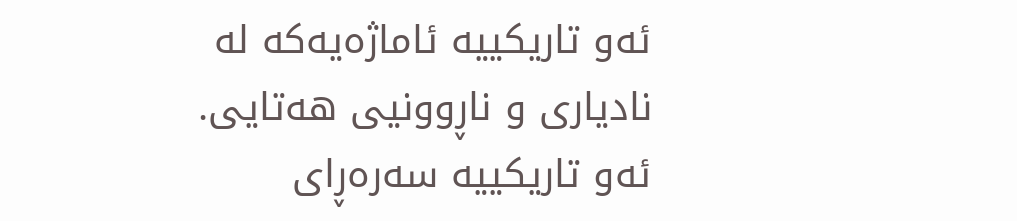ئەو تاریکییە ئاماژەیەکە لە نادیاری و ناڕوونیی هەتایی. ئەو تاریکییە سەرەڕای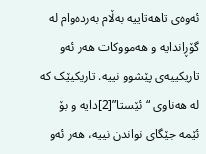ئەوەی تاهەتاییە بەڵام بەردەوام لە گۆڕاندایە و هەمووکات هەر ئەو تاریکییەی پێشوو نییە. تاریکیێک کە لە هەناوی “ئێستا”[2]دایە و بۆ ئێمە جێگای نواندن نییە، هەر ئەو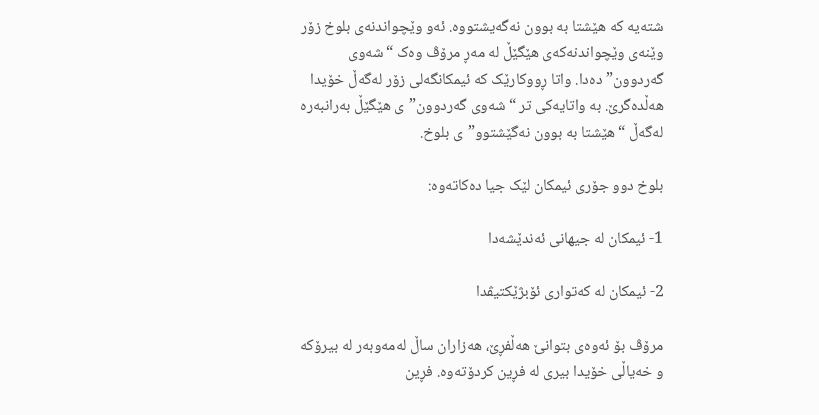شتەیە کە هێشتا بە بوون نەگەیشتووە. ئەو وێچواندنەی بلوخ زۆر وێنەی وێچواندنەکەی هێگێڵ لە مەڕ مرۆڤ وەک “شەوی گەردوون” دەدا. واتا ڕووکارێک کە ئیمکانگەلی زۆر لەگەڵ خۆیدا هەڵدەگرێ. بە واتایەکی تر “شەوی گەردوون”ی هێگێڵ بەرانبەرە لەگەڵ “هێشتا بە بوون نەگێشتوو”ی بلوخ.

بلوخ دوو جۆری ئیمکان لێک جیا دەکاتەوە:

1- ئیمکان لە جیهانی ئەندێشەدا

2- ئیمکان لە کەتواری ئۆبژێکتیڤدا

مرۆڤ بۆ ئەوەی بتوانێ هەڵفڕێ، هەزاران ساڵ لەمەوبەر لە بیرۆکە و خەیاڵی خۆیدا بیری لە فڕین کردۆتەوە. فڕین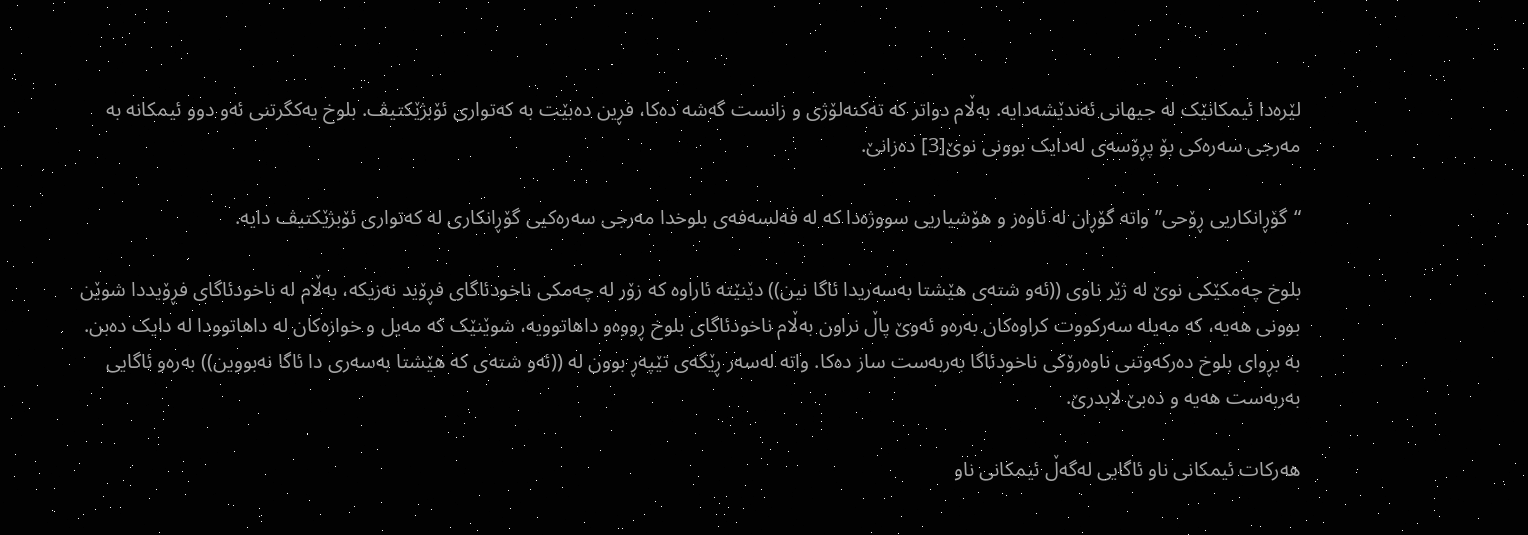لێرەدا ئیمکانێک لە جیهانی ئەندێشەدایە. بەڵام دواتر کە تەکنەلۆژی و زانست گەشە دەکا، فڕین دەبێت بە کەتواری ئۆبژێکتیڤ. بلوخ یەکگرتنی ئەو دوو ئیمکانه بە مەرجی سەرەکی بۆ پڕۆسەی لەدایک بوونی نوێ[3] دەزانێ.

“گۆڕانکاریی ڕۆحی” واتە گۆڕان لە ئاوەز و هۆشیاریی سووژەدا کە لە فەلسەفەی بلوخدا مەرجی سەرەکیی گۆڕانکاری لە کەتواری ئۆبژێکتیڤ دایە.

بلوخ چەمکێکی نوێ لە ژێر ناوی ((ئەو شتەی هێشتا بەسەریدا ئاگا نین)) دێنێتە ئاراوە کە زۆر لە چەمکی ناخودئاگای فڕۆید نەزیکە، بەڵام لە ناخودئاگای فڕۆیددا شوێن بوونی هەیە، کە مەیلە سەرکووت کراوەکان بەرەو ئەوێ پاڵ نراون بەڵام ناخودئاگای بلوخ ڕووەو داهاتوویە، شوێنێک کە مەیل و خوازەکان لە داهاتوودا لە دایک دەبن. بە بڕوای بلوخ دەرکەوتنی ناوەرۆکی ناخودئاگا بەربەست ساز دەکا. واتە لەسەر ڕێگەی تێپەڕ بوون لە ((ئەو شتەی کە هێشتا بەسەری دا ئاگا نەبووین)) بەرەو ئاگایی بەربەست هەیە و دەبێ لابدرێ.

هەرکات ئیمکانی ناو ئاگایی لەگەڵ ئیمکانی ناو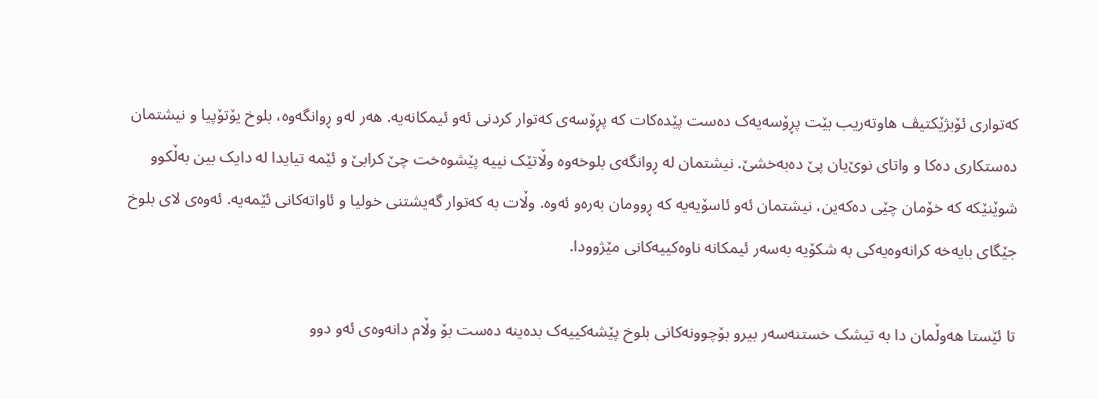کەتواری ئۆبژێکتیڤ هاوتەریب بێت پڕۆسەیەک دەست پێدەکات کە پڕۆسەی کەتوار کردنی ئەو ئیمکانەیە. هەر لەو ڕوانگەوە، بلوخ یۆتۆپیا و نیشتمان دەستکاری دەکا و واتای نوێ‌یان پێ دەبەخشێ. نیشتمان لە ڕوانگەی بلوخەوە وڵاتێک نییە پێشوەخت چێ کرابێ و ئێمە تیایدا لە دایک بین بەڵکوو شوێنێکە کە خۆمان چێی دەکەین، نیشتمان ئەو ئاسۆیەیە کە ڕوومان بەرەو ئەوە. وڵات بە کەتوار گەیشتنی خولیا و ئاواتەکانی ئێمەیە. ئەوەی لای بلوخ جێگای بایەخە کرانەوەیەکی بە شکۆیە بەسەر ئیمکانە ناوەکییەکانی مێژوودا.

تا ئێستا هەوڵمان دا بە تیشک خستنەسەر بیرو بۆچوونەکانی بلوخ پێشەکییەک بدەینە دەست بۆ وڵام دانەوەی ئەو دوو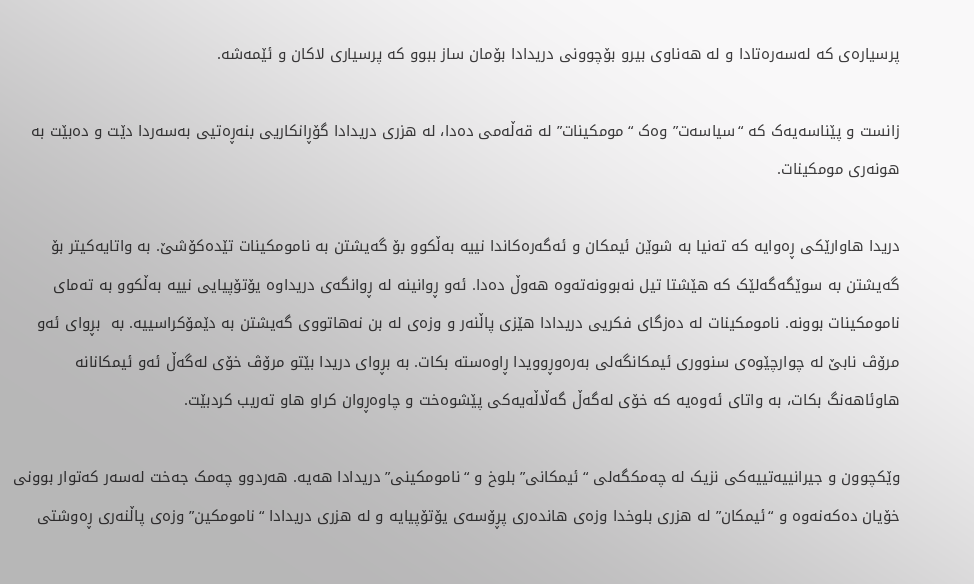پرسیارەی کە لەسەرەتادا و لە هەناوی بیرو بۆچوونی دریدادا بۆمان ساز ببوو کە پرسیاری لاکان و ئێمەشە.

زانست و پێناسەیەک کە “سیاسەت” وەک “مومکینات” لە قەڵەمی دەدا، لە هزری دریدادا گۆڕانکاریی بنەڕەتیی بەسەردا دێت و دەبێت بە هونەری مومکینات.

دریدا هاوارێکی ڕەوایە کە تەنیا بە شوێن ئیمکان و ئەگەرەکاندا نییە بەڵکوو بۆ گەیشتن بە نامومکینات تێدەکۆشێ. بە واتایەکیتر بۆ گەیشتن بە سوێگەگەلێک کە هێشتا تیل نەبوونەتەوە هەوڵ دەدا. ئەو ڕوانینە لە ڕوانگەی دریداوە یۆتۆپیایی نییە بەڵکوو بە تەمای نامومکینات بوونە. نامومکینات لە دەزگای فکریی دریدادا هێزی پاڵنەر و وزەی لە بن ‌نەهاتووی گەیشتن بە دێمۆکراسییە. بە  بڕوای ئەو مرۆڤ نابێ لە چوارچێوەی سنووری ئیمکانگەلی بەرەوڕوویدا ڕاوەستە بکات. بە بڕوای دریدا بێتو مرۆڤ خۆی لەگەڵ ئەو ئیمکانانە هاوئاهەنگ بکات، بە واتای ئەوەیە کە خۆی لەگەڵ گەڵاڵەیەکی پێشوەخت و چاوەڕوان کراو هاو تەریب کردبێت.

وێکچوون و جیرانییەتییەکی نزیک لە چەمکگەلی “ئیمکانی” بلوخ و “نامومکینی” دریدادا هەیە. هەردوو چەمک جەخت لەسەر کەتوار بوونی خۆیان دەکەنەوە و “ئیمکان” لە هزری بلوخدا وزەی هاندەری پڕۆسەی یۆتۆپیایە و لە هزری دریدادا “نامومکین” وزەی پاڵنەری ڕەوشتی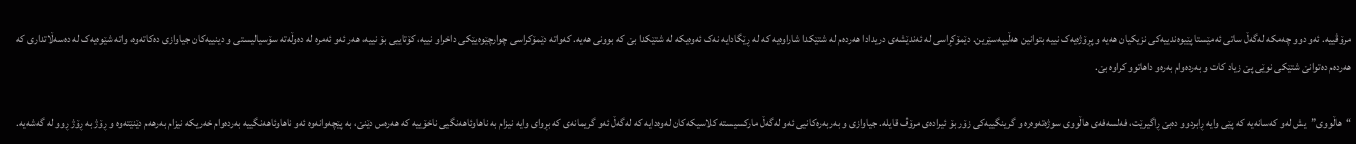مرۆڤییە. ئەو دوو چەمکە لەگەڵ ساتی ئەمێستا پێیوەندییەکی نزیکیان هەیە و پڕۆژەیەک نییە بتوانین هەڵیپەسێرین. دێمۆکڕاسی لە ئەندێشەی دریدادا هەردەم لە شتێکدا شاراوەیە کە لە ڕێگادایە نەک ئەوەیکە لە شتێکدا بێ کە بوونی هەیە. کەواتە دێمۆکراسی چوارچێوەیێکی داخراو نییە، کۆتاییی بۆ نییە، هەر ئەو ئەمرە لە دەوڵەتە سۆسیالیستی و دینییەکان جیاوازی دەکاتەوە، واتە شێوەیەک لە دەسەڵاتداری کە هەردەم دەتوانێ شتێکی نوێی پێ زیاد کات و بەردەوام بەرەو داهاتوو کراوە بێ.

“هاڵووی”یش لەو کەسانەیە کە پێی وایە ڕابردوو دەبێ ڕاگیرێت، فەلسەفەی هاڵووی سوژەتەوەرە و گرینگییەکی زۆر بۆ ئیرادەی مرۆڤ قایلە. جیاوازی و بەربەرەکانیی ئەو لەگەڵ مارکسیستە کلاسیکەکان لەوەدایە کە لەگەڵ ئەو گریمانەی کە بڕوای وایە نیزام بە ناهاوئاهەنگیی ناخۆییە کە هەرەس دێنێ، بە پێچەوانەوە ئەو ناهاوئاهەنگییە بەردەوام خەریکە نیزام بەرهەم دێنێتەوە و ڕۆژ بە ڕۆژ ڕوو لە گەشەیە.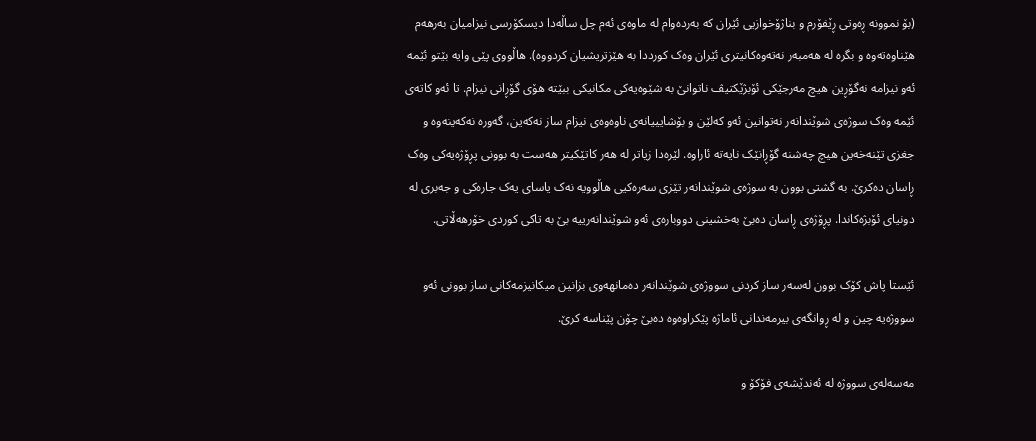(بۆ نموونە ڕەوتی ڕێفۆرم و بناژۆخوازیی ئێران کە بەردەوام لە ماوەی ئەم چل ساڵەدا دیسکۆرسی نیزامیان بەرهەم هێناوەتەوە و بگرە لە هەمبەر نەتەوەکانیتری ئێران وەک کورددا بە هێزتریشیان کردووە). هاڵووی پێی وایە بێتو ئێمە ئەو نیزامە نەگۆڕین هیچ مەرجێکی ئۆبژێکتیڤ ناتوانێ بە شێوەیەکی مکانیکی ببێتە هۆی گۆڕانی نیزام. تا ئەو کاتەی ئێمە وەک سوژەی شوێندانەر نەتوانین ئەو کەلێن و بۆشایییانەی ناوەوەی نیزام ساز نەکەین، گەورە نەکەینەوە و جغزی تێنەخەین هیچ چەشنە گۆڕانێک نایەتە ئاراوە. لێرەدا زیاتر لە هەر کاتێکیتر هەست بە بوونی پڕۆژەیەکی وەک ڕاسان دەکرێ. بە گشتی بوون بە سوژەی شوێندانەر تێزی سەرەکیی هاڵوویە نەک یاسای یەک جارەکی و جەبری لە دونیای ئۆبژەکاندا. پڕۆژەی ڕاسان دەبێ بەخشینی دووبارەی ئەو شوێندانەرییە بێ بە تاکی کوردی خۆرهەڵاتی.

ئێستا پاش کۆک بوون لەسەر ساز کردنی سووژەی شوێندانەر دەمانهەوی بزانین میکانیزمەکانی ساز بوونی ئەو سووژەیە چین و لە ڕوانگەی بیرمەندانی ئاماژە پێکراوەوە دەبێ چۆن پێناسە کرێ.

مەسەلەی سووژە لە ئەندێشەی فۆکۆ و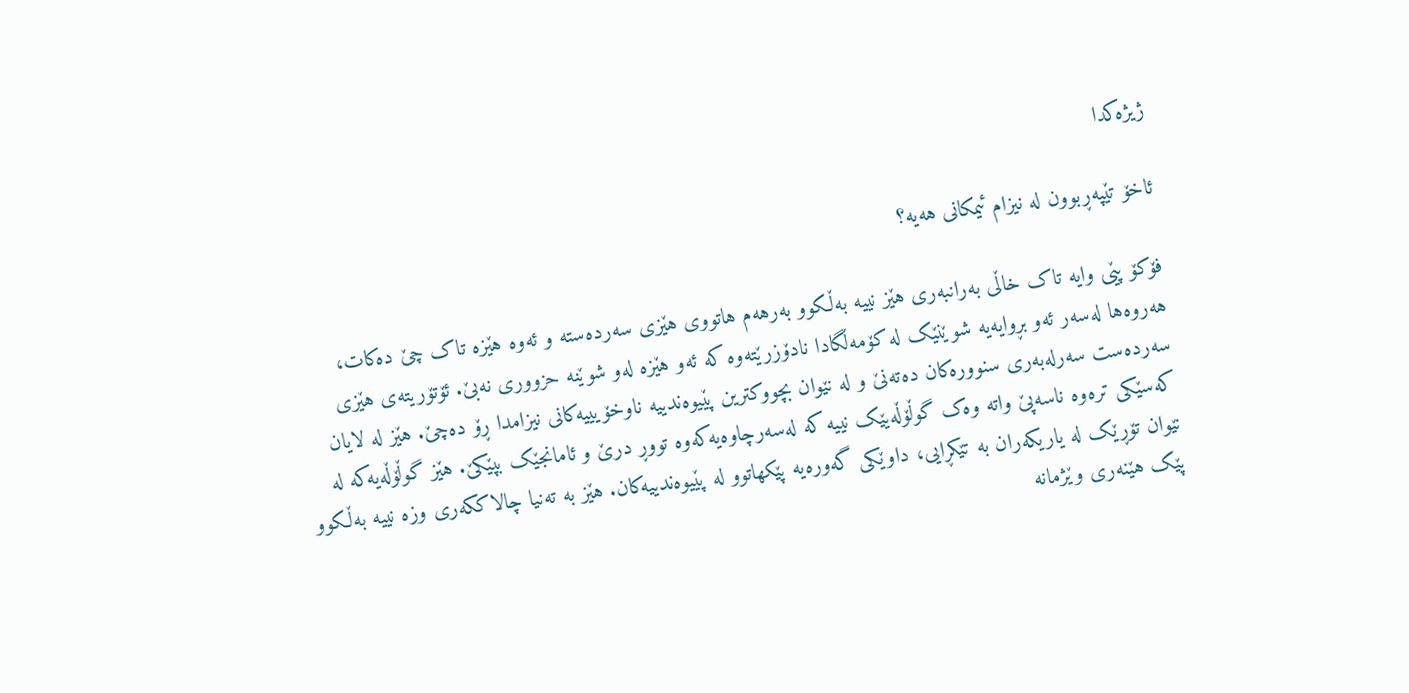ژیژەکدا

ئاخۆ تێپەڕبوون لە نیزام ئیمکانی هەیە؟

فۆکۆ پێی وایە تاک خاڵی بەرانبەری هێز نییە بەڵکوو بەرهەم هاتووی هێزی سەردەستە و ئەوە هێزە تاک چێ دەکات، هەروەها لەسەر ئەو بڕوایەیە شوێنێک لە کۆمەڵگادا نادۆزرێتەوە کە ئەو هێزە لەو شوێنە حزووری نەبێ. ئۆتۆریتەی هێزی سەردەست سەرلەبەری سنوورەکان دەتەنێ و لە نێوان بچووکترین پێیوەندییە ناوخۆیییەکانی نیزامدا ڕۆ دەچێ. هێز لە لایان کەسێکی ترەوە ناسەپێ واتە وەک گوڵۆڵەیێک نییە کە لەسەرچاوەیەکەوە تووڕ درێ و ئامانجێک بپێکێ. هێز گوڵۆڵەیەکە لە نێوان تۆڕێک لە یاریکەران بە تێکڕایی، داوێکی گەورەیە پێکهاتوو لە پێیوەندییەکان. هێز بە تەنیا چالاککەری وزە نییە بەڵکوو پێک هێنەری وێژمانە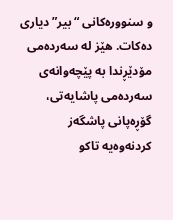و سنوورەکانی “بیر” دیاری دەکات. هێز لە سەردەمی مۆدێڕندا بە پێچەوانەی سەردەمی پاشایەتی، گۆڕەپانی پاشگەز کردنەوەیە تاکو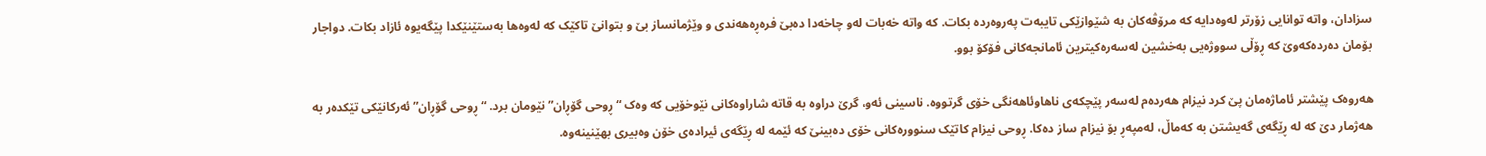سزادان، واتە توانایی زۆرتر لەوەدایە کە مرۆڤەکان بە شێوازێکی تایبەت پەروەردە بکات. کە واتە خەبات لەو چاخەدا دەبێ فرەڕەهەندی و وێژمانساز بێ و بتوانێ تاکێک کە لەوەها بەستێنێکدا پێگەیوە ئازاد بکات. دواجار بۆمان دەردەکەوێ کە ڕۆڵی سووژەیی بەخشین لەسەرەکیترین ئامانجەکانی فۆکۆ بوو.

هەروەک پێشتر ئاماژەمان پێ کرد نیزام هەردەم لەسەر پێچکەی ناهاوئاهەنگی خۆی گرتووە. ناسینی ئەو، گرێ دراوە بە قاتە شاراوەکانی نێوخۆیی کە وەک “ڕوحی گۆڕان” نێومان برد. “ڕوحی گۆڕان” ئەرکانێکی تێکدەر بە هەژمار دێ کە لە ڕێگەی گەیشتن بە کەماڵ، لەمپەڕ بۆ نیزام ساز دەکا. ڕوحی نیزام کاتێک سنوورەکانی خۆی دەبینێ کە ئێمە لە ڕێگەی ئیرادەی خۆن وەبیری بهێنینەوە.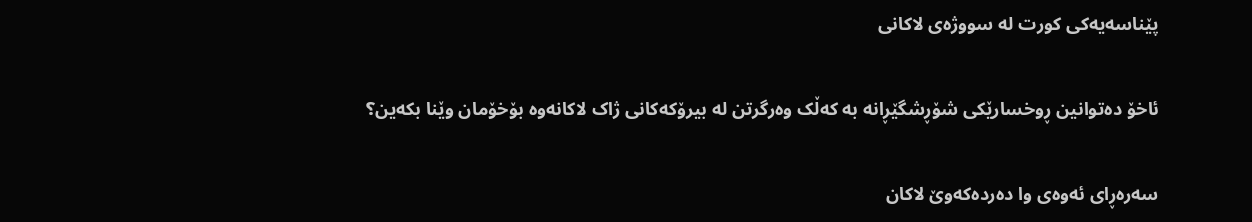پێناسەیەکی کورت لە سووژەی لاکانی

ئاخۆ دەتوانین ڕوخسارێکی شۆڕشگێڕانه بە کەڵک وەرگرتن لە بیرۆکەکانی ژاک لاکانەوە بۆخۆمان وێنا بکەین؟

سەرەڕای ئەوەی وا دەردەکەوێ لاکان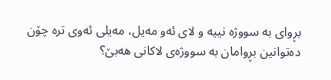بڕوای بە سووژه نییە و لای ئەو مەیل، مەیلی ئەوی ترە چۆن دەتوانین بڕوامان بە سووژەی لاکانی هەبێ؟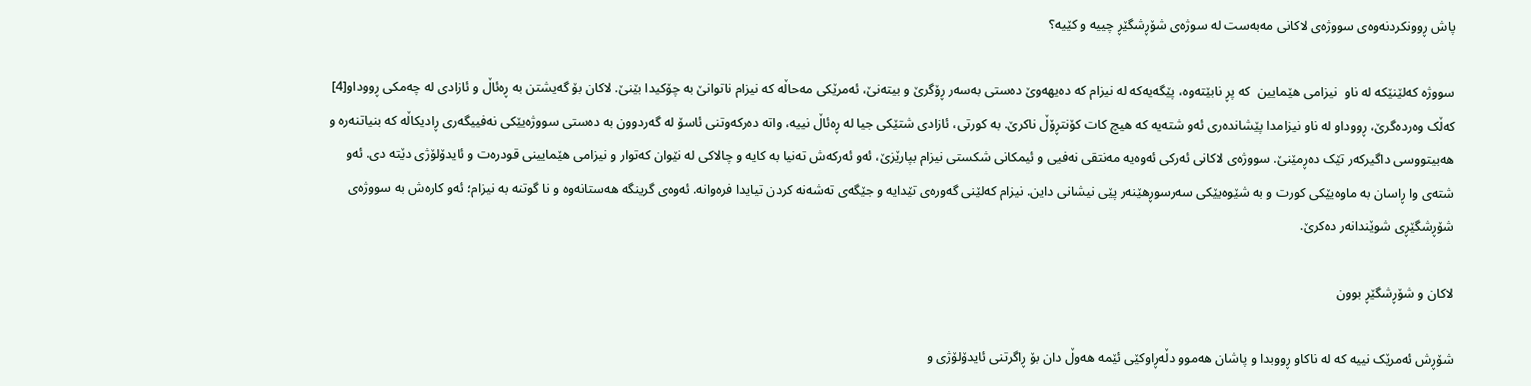پاش ڕوونکردنەوەی سووژەی لاکانی مەبەست لە سوژەی شۆڕشگێڕ چییە و کێیە؟

سووژه کەلێنێکە لە ناو  نیزامی هێمایین  کە پڕ نابێتەوە، پێگەیەکە لە نیزام کە دەیهەوێ دەستی بەسەر ڕۆگرێ و بیتەنێ، ئەمرێکی مەحاڵە کە نیزام ناتوانێ بە چۆکیدا بێنێ. لاکان بۆ گەیشتن بە ڕەئاڵ و ئازادی لە چەمکی ڕووداو[4] کەڵک وەردەگرێ، ڕووداو لە ناو نیزامدا پێشاندەری ئەو شتەیە کە هیچ کات کۆنتڕۆڵ ناکرێ. بە کورتی، ئازادی شتێکی جیا لە ڕەئاڵ نییە، واتە دەرکەوتنی ئاسۆ لە گەردوون بە دەستی سووژەیێکی نەفییگەری ڕادیکاڵە کە بنیاتنەرە و هەبیتووسی داگیرکەر تێک دەڕمێنێ. سووژەی لاکانی ئەرکی ئەوەیە مەنتقی نەفیی و ئیمکانی شکستی نیزام بپارێزێ، ئەو ئەرکەش تەنیا بە کایە و چالاکی لە نێوان کەتوار و نیزامی هێمایینی قودرەت و ئایدۆلۆژی دێتە دی. ئەو شتەی وا ڕاسان بە ماوەیێکی کورت و بە شێوەیێکی سەرسوڕهێنەر پێی نیشانی داین. نیزام کەلێنی گەورەی تێدایە و جێگەی تەشەنە کردن تیایدا فرەوانە. ئەوەی گرینگە هەستانەوە و نا گوتنە بە نیزام؛ ئەو کارەش بە سووژەی شۆڕشگێڕی شوێندانەر دەکرێ.

لاکان و شۆڕشگێڕ بوون

شۆڕش ئەمرێک نییە کە لە ناکاو ڕووبدا و پاشان هەموو دڵەڕاوکێی ئێمە هەوڵ دان بۆ ڕاگرتنی ئایدۆلۆژی و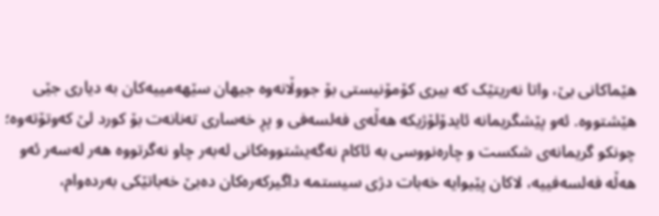هێماکانی بێ، واتا نەریتێک کە بیری کۆمۆنیستی بۆ جووڵانەوە جیهان سێهەمییەکان بە دیاری جێی هێشتووە. ئەو پێشگریمانە ئایدۆلۆژیکە هەڵەی فەلسەفی و پڕ خەساری تەنانەت بۆ کورد لێ کەوتۆتەوە؛ چونکو گریمانەی شكست و چارەنووسی بە ئاکام نەگەیشتووەکانی لەبەر چاو نەگرتووە هەر لەسەر ئەو هەڵە فەلسەفییە، لاکان پێیوایە خەبات دژی سیستمە داگیرکەرەکان دەبێ خەباتێکی بەردەوام،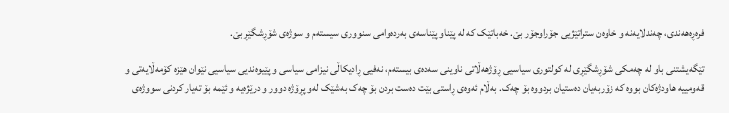فرەڕەهەندی، چەندلایەنە و خاوەن ستراتێژیی جۆراوجۆر بێ. خەباتێک کە لە پێناو پێناسەی بەردەوامی سنووری سیستەم و سوژەی شۆڕشگێڕ بێ.

تێگەیشتنی باو لە چەمکی شۆڕشگێڕی لە کولتوری سیاسیی ڕۆژهەڵاتی ناوینی سەدەی بیستەم، نەفیی ڕادیکاڵی نیزامی سیاسی و پێیوەندیی سیاسیی نێوان هێزە کۆمەڵایەتی و قەومییە هاودژەکان بووە کە زۆربەیان دەستیان بردووە بۆ چەک. بەڵام ئەوەی ڕاستی بێت دەست بردن بۆ چەک بەشێک لەو پڕۆژە دوور و درێژەیە و ئێمە بۆ تەیار کردنی سووژەی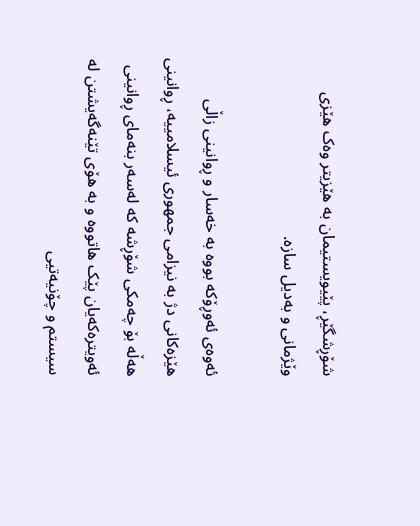شۆڕشگێڕ، پێیویستیمان بە هێزیتر وەک هێزی وێژمانی و بەدیل سازە.

ئەوەی ئەوڕۆکە بووە بە خەسار و ڕوانینی زاڵی هێزەکانی دژ بە نیزامی جمهوری ئیسلامییە، ڕوانینی هەڵە بۆ چەمکی شۆڕشە کە لەسەر بنەمای ڕوانینی ئەویترەکەیان پێک هاتووە و بە هۆی تێنەگەیشتن لە سیستم و چۆنیەتیی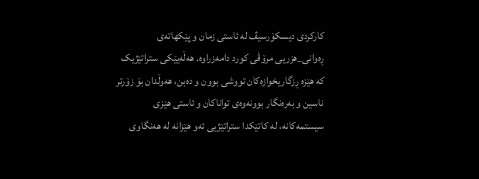کارکردی دیسکۆرسیڤ لە ئاستی زمان و پێکهاتەی ڕەوانی_هزریی مرۆڤی کورد دامەزراوە. هەڵەیێکی ستراتێژیک کە هێزە ڕزگاریخوازەکان تووشی بوون و دەبن، هەوڵدان بۆ زۆرتر ناسین و بەرەنگار بوونەوەی تواناکان و ئاستی هێزی سیستمەکانە، لە کاتێکدا ستراتێژیی ئەو هێزانە لە هەنگاوی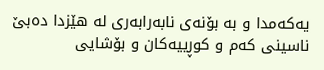یەکەمدا و بە بۆنەی نابەرابەری لە هێزدا دەبێ ناسینی کەم و کوڕییەکان و بۆشایی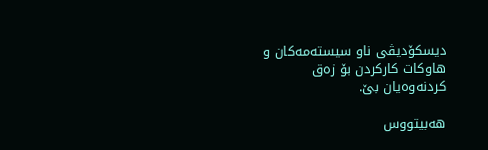دیسکۆدیڤی ناو سیستەمەکان و هاوکات کارکردن بۆ زەق کردنەوەیان بێ.

هەبیتووس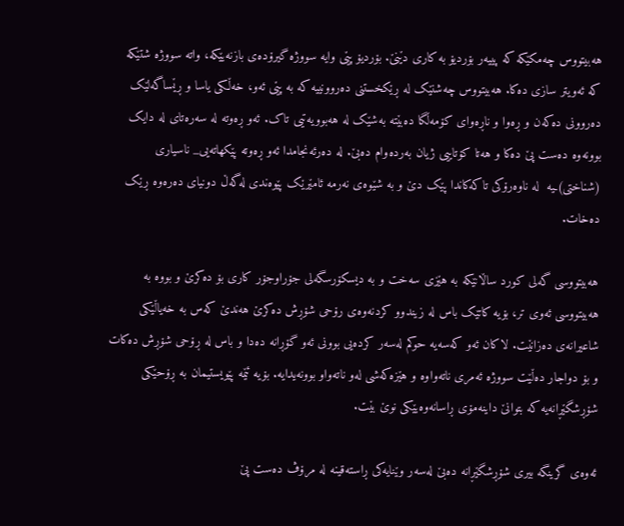هەبیتووس چەمکێکە کە پییەر بۆردیۆ بە کاری دێنێ. بۆردیۆ پێی وایە سووژە گیرۆدەی بازنەیێکە، واتە سووژە شتێکە کە ئەویتر سازی دەکا. هەبیتووس چەشنێک لە ڕێکخستنی دەروونییە کە بە پێی ئەو، خەڵکی یاسا و ڕێساگەلێک دەروونی دەکەن و ڕەوا و ناڕەوای کۆمەڵگا دەبێتە بەشێک لە هەبوویەتیی تاک. ئەو ڕەوتە لە سەرەتای لە دایک بوونەوە دەست پێ دەکا و هەتا کۆتاییی ژیان بەردەوام دەبێ. لە دەرئەنجامدا ئەو ڕەوتە پێکهاتەیی_ ناسیاری (شناختی)ـیە  لە ناوەرۆکی تاکەکاندا پێک دێ و بە شێوەی نەرمە ئامێرێک پێوەندی لەگەڵ دونیای دەرەوە ڕێک دەخات.

هەبیتووسی گەلی کورد ساڵانێکە بە هێزی سەخت و بە دیسکۆرسگەلی جۆراوجۆر کاری بۆ دەکرێ و بووە بە هەبیتووسی ئەوی تر، بۆیە کاتێک باس لە زیندوو کردنەوەی رۆحی شۆڕش دەکرێ هەندێ کەس بە خەیاڵێکی شاعیرانەی دەزانێت. لاکان ئەو کەسەیە حوکم لەسەر کردەیی بوونی ئەو گۆڕانە دەدا و باس لە ڕۆحی شۆڕش دەکات و بۆ دواجار دەڵێت سووژە ئەمری ناتەواوە و هێزەکەشی لەو ناتەواو بوونەیدایە. بۆیە ئێمە پێویستیمان بە ڕۆحێکی شۆڕشگێڕانەیە کە بتوانێ داینەمۆی ڕاسانەوەیێکی نوێ بێت.

ئەوەی گرینگە بیری شۆڕشگێڕانە دەبێ لەسەر وێنایەکی ڕاستەقینە لە مرۆڤ دەست پێ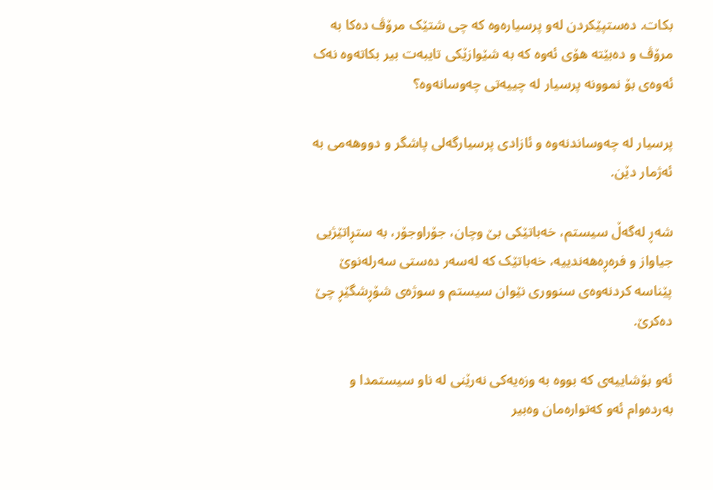بکات. دەستپێکردن لەو پرسیارەوە کە چی شتێک مرۆڤ دەکا بە مرۆڤ و دەبێتە هۆی ئەوە کە بە شێوازێکی تایبەت بیر بکاتەوە نەک ئەوەی بۆ نموونە پرسیار لە چییەتی چەوسانەوە؟

پرسیار لە چەوساندنەوە و ئازادی پرسیارگەلی پاشگر و دووهەمی بە ئەژمار دێن.

شەڕ لەگەڵ سیستم، خەباتێکی بێ وچان، جۆراوجۆر، بە ستڕاتێژیی جیاواز و فرەڕەهەندییە، خەباتێک کە لەسەر دەستی سەرلەنوێ پێناسە کردنەوەی سنووری نێوان سیستم و سوژەی شۆڕشگێڕ چێ دەکرێ.

ئەو بۆشاییەی کە بووە بە وزەیەکی نەرێنی لە ناو سیستمدا و بەردەوام ئەو کەتوارەمان وەبیر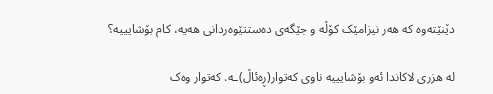دێنێتەوە کە هەر نیزامێک کۆڵە و جێگەی دەستتێوەردانی هەیە، کام بۆشایییە؟

لە هزری لاکاندا ئەو بۆشایییە ناوی کەتوار(ڕەئاڵ)ـە. کەتوار وەک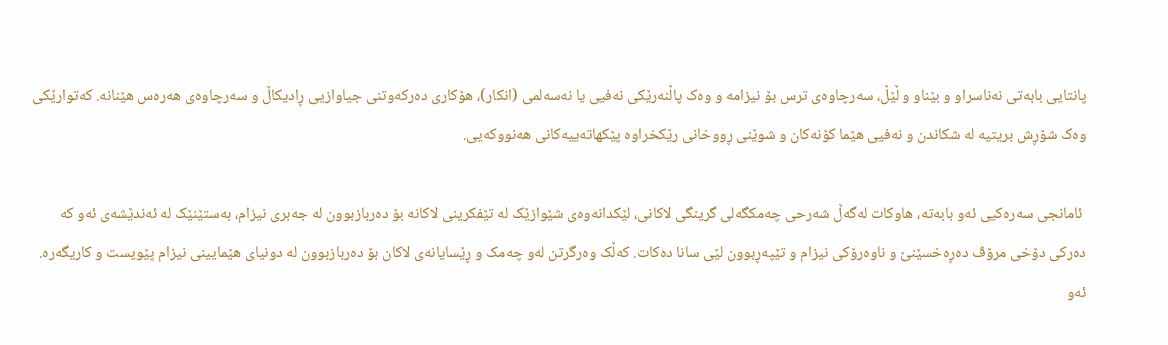پانتایی بابەتی نەناسراو و بێناو و ڵێڵ، سەرچاوەی ترس بۆ نیزامە و وەک پاڵنەرێکی نەفیی یا نەسەلمی (انکار)، هۆکاری دەرکەوتنی جیاوازیی ڕادیکاڵ و سەرچاوەی هەرەس هێنانە. کەتوارێکی وەک شۆڕش بریتیە لە شکاندن و نەفیی هێما کۆنەکان و شوێنی ڕووخانی رێکخراوە پێکهاتەییەکانی هەنووکەیی.

 ئامانجی سەرەکیی ئەو بابەتە، هاوکات لەگەڵ شەرحی چەمکگەلی گرینگی لاکانی، لێکدانەوەی شێوازێک لە تێفکرینی لاکانە بۆ دەربازبوون لە جەبری نیزام، بەستێنێک لە ئەندێشەی ئەو کە دەرکی دۆخی مرۆڤ دەڕەخسێنێ و ناوەرۆکی نیزام و تێپەڕبوون لێی سانا دەکات. کەڵک وەرگرتن لەو چەمک و ڕێسایانەی لاکان بۆ دەربازبوون لە دونیای هێمایینی نیزام پێویست و کاریگەرە. ئەو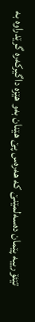تێئۆرییە پێمان دەسەلمێنێ کە هەرەس پێ هێنان بەو هێزە داگیرکەرە گرێدراوە بە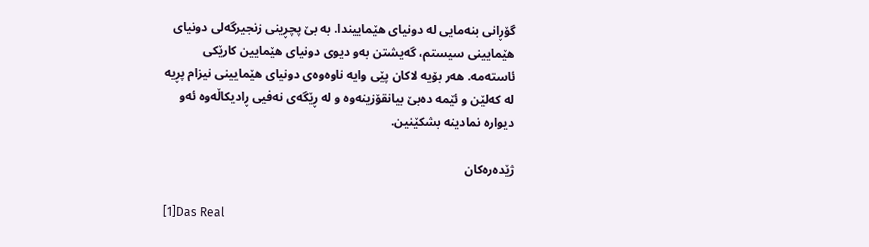گۆڕانی بنەمایی لە دونیای هێماییندا. بە بێ پچڕینی زنجیرگەلی دونیای هێمایینی سیستم، گەیشتن بەو دیوی دونیای هێمایین کارێکی ئاستەمە. هەر بۆیە لاکان پێی وایە ناوەوەی دونیای هێمایینی نیزام پڕیە لە کەلێن و ئێمە دەبێ بیانقۆزینەوە و لە ڕێگەی نەفیی ڕادیکاڵەوە ئەو دیوارە نمادینە بشکێنین.

ژێدەرەکان

[1]Das Real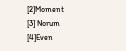[2]Moment
[3] Norum
[4]Even